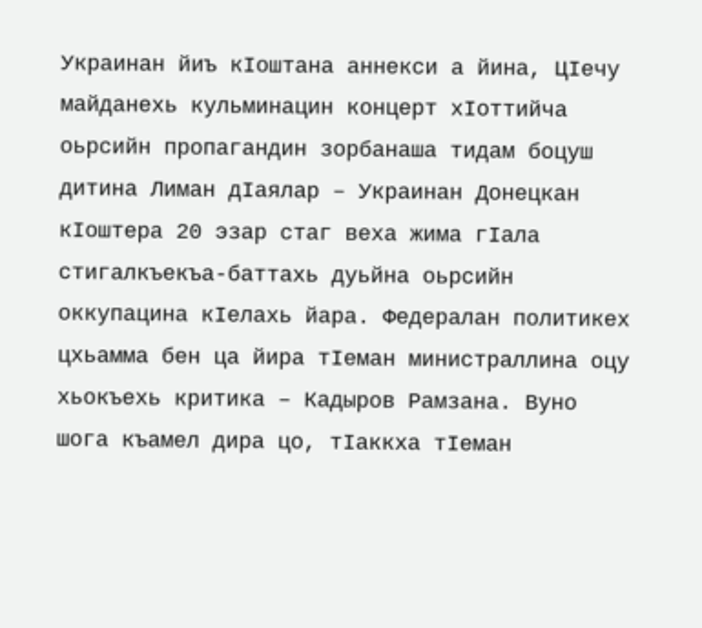Украинан йиъ кIоштана аннекси а йина, ЦIечу майданехь кульминацин концерт хIоттийча оьрсийн пропагандин зорбанаша тидам боцуш дитина Лиман дIаялар – Украинан Донецкан кIоштера 20 эзар стаг веха жима гIала стигалкъекъа-баттахь дуьйна оьрсийн оккупацина кIелахь йара. Федералан политикех цхьамма бен ца йира тIеман министраллина оцу хьокъехь критика – Кадыров Рамзана. Вуно шога къамел дира цо, тIаккха тIеман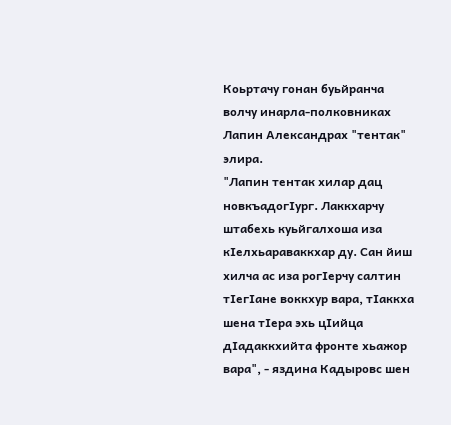Коьртачу гонан буьйранча волчу инарла-полковниках Лапин Александрах "тентак" элира.
"Лапин тентак хилар дац новкъадогIург. Лаккхарчу штабехь куьйгалхоша иза кIелхьараваккхар ду. Сан йиш хилча ас иза рогIерчу салтин тIегIане воккхур вара, тIаккха шена тIера эхь цIийца дIадаккхийта фронте хьажор вара", - яздина Кадыровс шен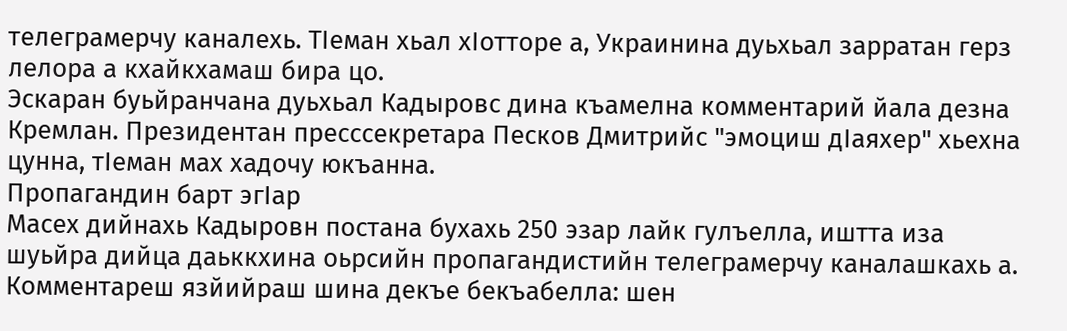телеграмерчу каналехь. ТIеман хьал хIотторе а, Украинина дуьхьал зарратан герз лелора а кхайкхамаш бира цо.
Эскаран буьйранчана дуьхьал Кадыровс дина къамелна комментарий йала дезна Кремлан. Президентан пресссекретара Песков Дмитрийс "эмоциш дIаяхер" хьехна цунна, тIеман мах хадочу юкъанна.
Пропагандин барт эгIар
Масех дийнахь Кадыровн постана бухахь 250 эзар лайк гулъелла, иштта иза шуьйра дийца даьккхина оьрсийн пропагандистийн телеграмерчу каналашкахь а. Комментареш язйийраш шина декъе бекъабелла: шен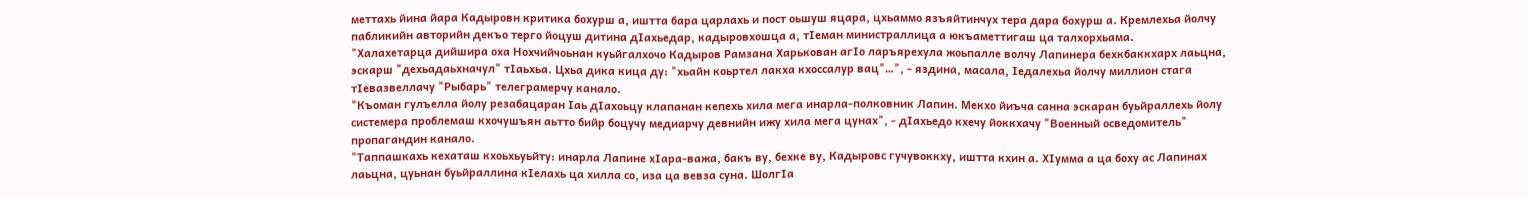меттахь йина йара Кадыровн критика бохурш а, иштта бара царлахь и пост оьшуш яцара, цхьаммо язъяйтинчух тера дара бохурш а. Кремлехьа йолчу пабликийн авторийн декъо терго йоцуш дитина дIахьедар, кадыровхошца а, тIеман министраллица а юкъаметтигаш ца талхорхьама.
"Халахетарца дийшира оха Нохчийчоьнан куьйгалхочо Кадыров Рамзана Харькован агIо ларъярехула жоьпалле волчу Лапинера бехкбаккхарх лаьцна, эскарш "дехьадаьхначул" тIаьхьа. Цхьа дика кица ду: "хьайн коьртел лакха кхоссалур вац"…", - яздина, масала, Iедалехьа йолчу миллион стага тIевазвеллачу "Рыбарь" телеграмерчу канало.
"Къоман гулъелла йолу резабацаран Iаь дIахоьцу клапанан кепехь хила мега инарла-полковник Лапин. Мекхо йиъча санна эскаран буьйраллехь йолу системера проблемаш кхочушъян аьтто бийр боцучу медиарчу девнийн ижу хила мега цунах", - дIахьедо кхечу йоккхачу "Военный осведомитель" пропагандин канало.
"Таппашкахь кехаташ кхоьхьуьйту: инарла Лапине хIара-важа, бакъ ву, бехке ву, Кадыровс гучувоккху, иштта кхин а. ХIумма а ца боху ас Лапинах лаьцна, цуьнан буьйраллина кIелахь ца хилла со, иза ца вевза суна. ШолгIа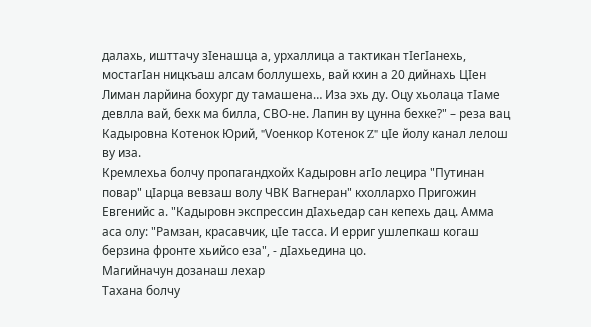далахь, ишттачу зIенашца а, урхаллица а тактикан тIегIанехь, мостагIан ницкъаш алсам боллушехь, вай кхин а 20 дийнахь ЦIен Лиман ларйина бохург ду тамашена… Иза эхь ду. Оцу хьолаца тIаме девлла вай, бехк ма билла, СВО-не. Лапин ву цунна бехке?" – реза вац Кадыровна Котенок Юрий, "Vоенкор Котенок Z" цIе йолу канал лелош ву иза.
Кремлехьа болчу пропагандхойх Кадыровн агIо лецира "Путинан повар" цIарца вевзаш волу ЧВК Вагнеран" кхоллархо Пригожин Евгенийс а. "Кадыровн экспрессин дIахьедар сан кепехь дац. Амма аса олу: "Рамзан, красавчик, цIе тасса. И ерриг ушлепкаш когаш берзина фронте хьийсо еза", - дIахьедина цо.
Магийначун дозанаш лехар
Тахана болчу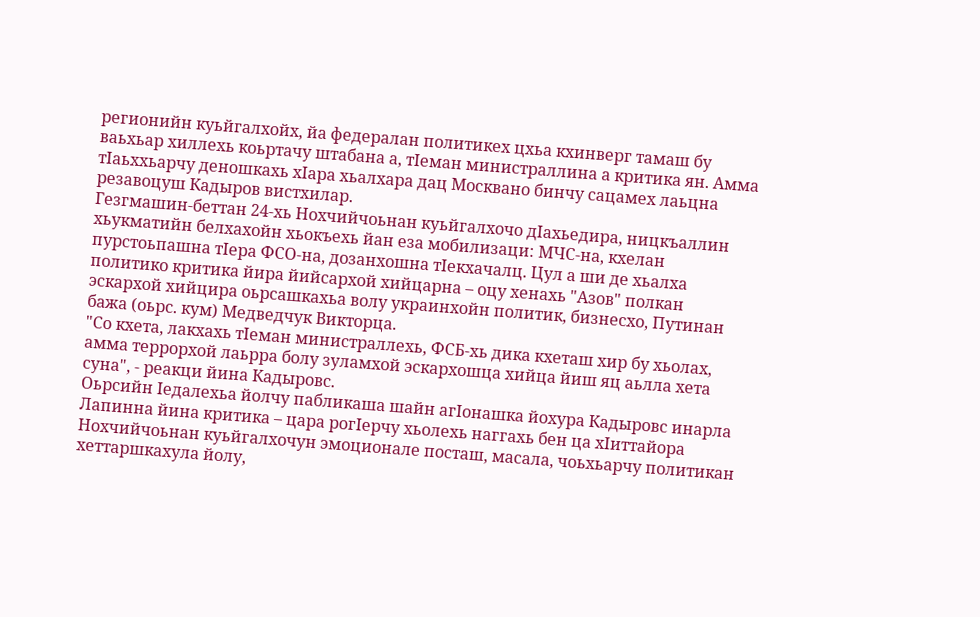регионийн куьйгалхойх, йа федералан политикех цхьа кхинверг тамаш бу ваьхьар хиллехь коьртачу штабана а, тIеман министраллина а критика ян. Амма тIаьххьарчу деношкахь хIара хьалхара дац Москвано бинчу сацамех лаьцна резавоцуш Кадыров вистхилар.
Гезгмашин-беттан 24-хь Нохчийчоьнан куьйгалхочо дIахьедира, ницкъаллин хьукматийн белхахойн хьокъехь йан еза мобилизаци: МЧС-на, кхелан пурстоьпашна тIера ФСО-на, дозанхошна тIекхачалц. Цул а ши де хьалха политико критика йира йийсархой хийцарна – оцу хенахь "Азов" полкан эскархой хийцира оьрсашкахьа волу украинхойн политик, бизнесхо, Путинан бажа (оьрс. кум) Медведчук Викторца.
"Со кхета, лакхахь тIеман министраллехь, ФСБ-хь дика кхеташ хир бу хьолах, амма террорхой лаьрра болу зуламхой эскархошца хийца йиш яц аьлла хета суна", - реакци йина Кадыровс.
Оьрсийн Iедалехьа йолчу пабликаша шайн агIонашка йохура Кадыровс инарла Лапинна йина критика – цара рогIерчу хьолехь наггахь бен ца хIиттайора Нохчийчоьнан куьйгалхочун эмоционале посташ, масала, чоьхьарчу политикан хеттаршкахула йолу,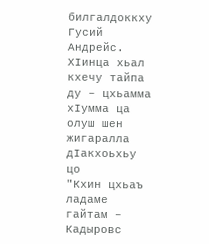билгалдоккху Гусий Андрейс.
ХIинца хьал кхечу тайпа ду – цхьамма хIумма ца олуш шен жигаралла дIакхоьхьу цо
"Кхин цхьаъ ладаме гайтам – Кадыровс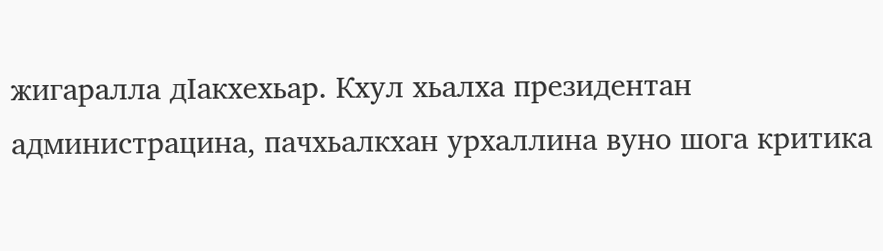жигаралла дIакхехьар. Кхул хьалха президентан администрацина, пачхьалкхан урхаллина вуно шога критика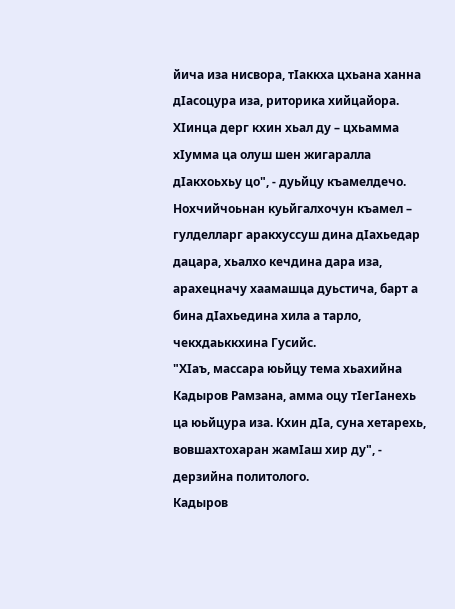йича иза нисвора, тIаккха цхьана ханна дIасоцура иза, риторика хийцайора. ХIинца дерг кхин хьал ду – цхьамма хIумма ца олуш шен жигаралла дIакхоьхьу цо", - дуьйцу къамелдечо.
Нохчийчоьнан куьйгалхочун къамел – гулделларг аракхуссуш дина дIахьедар дацара, хьалхо кечдина дара иза, арахецначу хаамашца дуьстича, барт а бина дIахьедина хила а тарло, чекхдаьккхина Гусийс.
"ХIаъ, массара юьйцу тема хьахийна Кадыров Рамзана, амма оцу тIегIанехь ца юьйцура иза. Кхин дIа, суна хетарехь, вовшахтохаран жамIаш хир ду", - дерзийна политолого.
Кадыров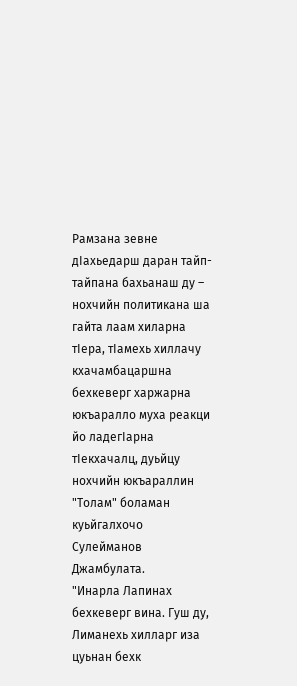Рамзана зевне дIахьедарш даран тайп-тайпана бахьанаш ду – нохчийн политикана ша гайта лаам хиларна тIера, тIамехь хиллачу кхачамбацаршна бехкеверг харжарна юкъаралло муха реакци йо ладегIарна тIекхачалц, дуьйцу нохчийн юкъараллин "Толам" боламан куьйгалхочо Сулейманов Джамбулата.
"Инарла Лапинах бехкеверг вина. Гуш ду, Лиманехь хилларг иза цуьнан бехк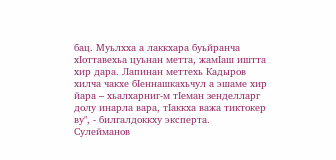бац. Муьлхха а лаккхара буьйранча хIоттавехьа цуьнан метта, жамIаш иштта хир дара. Лапинан меттехь Кадыров хилча чакхе бIеннашкахьчул а эшаме хир йара – хьалхарниг-м тIеман зенделларг долу инарла вара, тIаккха важа тиктокер ву", - билгалдоккху эксперта.
Сулейманов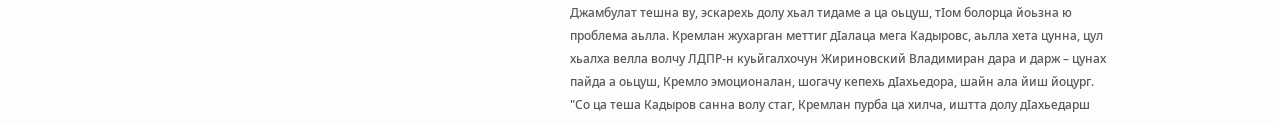Джамбулат тешна ву, эскарехь долу хьал тидаме а ца оьцуш, тIом болорца йоьзна ю проблема аьлла. Кремлан жухарган меттиг дIалаца мега Кадыровс, аьлла хета цунна, цул хьалха велла волчу ЛДПР-н куьйгалхочун Жириновский Владимиран дара и дарж – цунах пайда а оьцуш, Кремло эмоционалан, шогачу кепехь дIахьедора, шайн ала йиш йоцург.
"Со ца теша Кадыров санна волу стаг, Кремлан пурба ца хилча, иштта долу дIахьедарш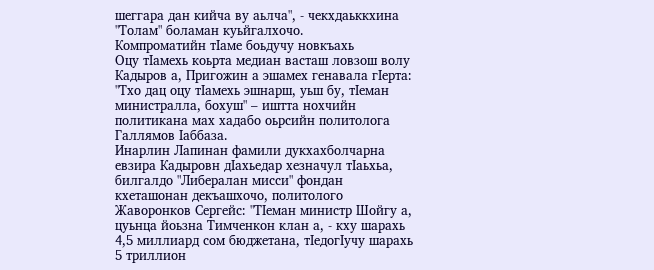шеггара дан кийча ву аьлча", - чекхдаьккхина "Толам" боламан куьйгалхочо.
Компроматийн тIаме боьдучу новкъахь
Оцу тIамехь коьрта медиан васташ ловзош волу Кадыров а, Пригожин а эшамех генавала гIерта: "Тхо дац оцу тIамехь эшнарш, уьш бу, тIеман министралла, бохуш" – иштта нохчийн политикана мах хадабо оьрсийн политолога Галлямов Iаббаза.
Инарлин Лапинан фамили дукхахболчарна евзира Кадыровн дIахьедар хезначул тIаьхьа, билгалдо "Либералан мисси" фондан кхеташонан декъашхочо, политолого Жаворонков Сергейс: "ТIеман министр Шойгу а, цуьнца йоьзна Тимченкон клан а, - кху шарахь 4,5 миллиард сом бюджетана, тIедогIучу шарахь 5 триллион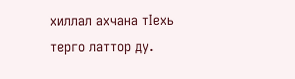хиллал ахчана тIехь терго латтор ду.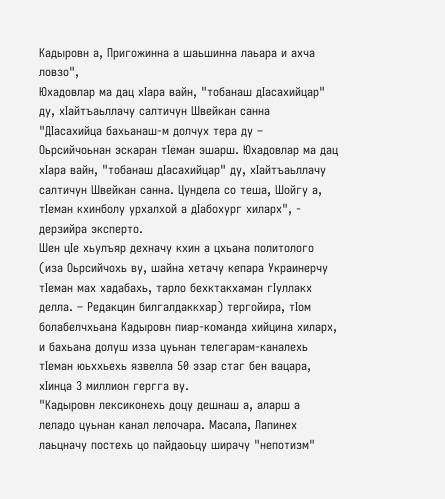Кадыровн а, Пригожинна а шаьшинна лаьара и ахча ловзо",
Юхадовлар ма дац хIара вайн, "тобанаш дIасахийцар" ду, хIайтъаьллачу салтичун Швейкан санна
"ДIасахийца бахьанаш-м долчух тера ду – Оьрсийчоьнан эскаран тIеман эшарш. Юхадовлар ма дац хIара вайн, "тобанаш дIасахийцар" ду, хIайтъаьллачу салтичун Швейкан санна. Цундела со теша, Шойгу а, тIеман кхинболу урхалхой а дIабохург хиларх", - дерзийра эксперто.
Шен цIе хьулъяр дехначу кхин а цхьана политолого (иза Оьрсийчохь ву, шайна хетачу кепара Украинерчу тIеман мах хадабахь, тарло бехктакхаман гIуллакх делла. – Редакцин билгалдаккхар) тергойира, тIом болабелчхьана Кадыровн пиар-команда хийцина хиларх, и бахьана долуш изза цуьнан телегарам-каналехь тIеман юьххьехь язвелла 50 эзар стаг бен вацара, хIинца 3 миллион гергга ву.
"Кадыровн лексиконехь доцу дешнаш а, аларш а леладо цуьнан канал лелочара. Масала, Лапинех лаьцначу постехь цо пайдаоьцу ширачу "непотизм"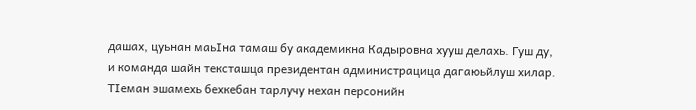дашах, цуьнан маьIна тамаш бу академикна Кадыровна хууш делахь. Гуш ду, и команда шайн тексташца президентан администрацица дагаюьйлуш хилар. ТIеман эшамехь бехкебан тарлучу нехан персонийн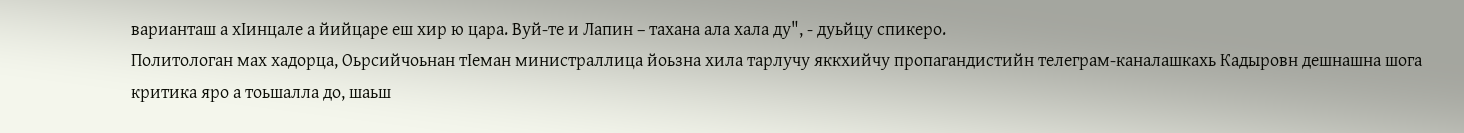варианташ а хIинцале а йийцаре еш хир ю цара. Вуй-те и Лапин – тахана ала хала ду", - дуьйцу спикеро.
Политологан мах хадорца, Оьрсийчоьнан тIеман министраллица йоьзна хила тарлучу яккхийчу пропагандистийн телеграм-каналашкахь Кадыровн дешнашна шога критика яро а тоьшалла до, шаьш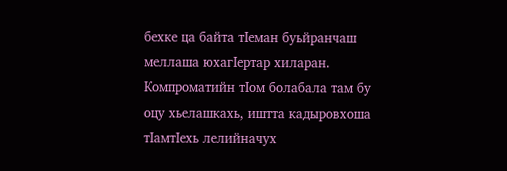бехке ца байта тIеман буьйранчаш меллаша юхагIертар хиларан. Компроматийн тIом болабала там бу оцу хьелашкахь, иштта кадыровхоша тIамтIехь лелийначух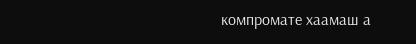компромате хаамаш а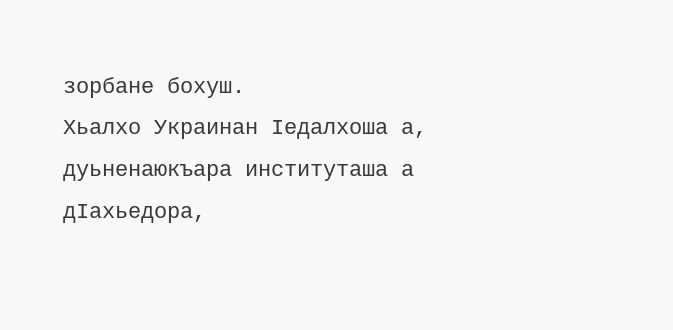зорбане бохуш.
Хьалхо Украинан Iедалхоша а, дуьненаюкъара институташа а дIахьедора,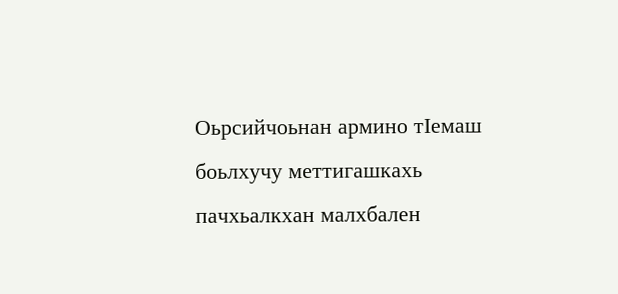Оьрсийчоьнан армино тIемаш боьлхучу меттигашкахь пачхьалкхан малхбален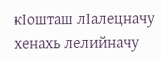кIошташ лIалецначу хенахь лелийначу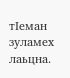тIеман зуламех лаьцна.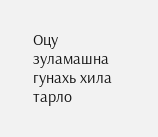Оцу зуламашна гунахь хила тарло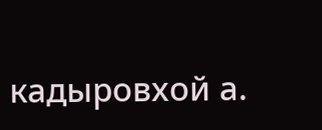кадыровхой а.